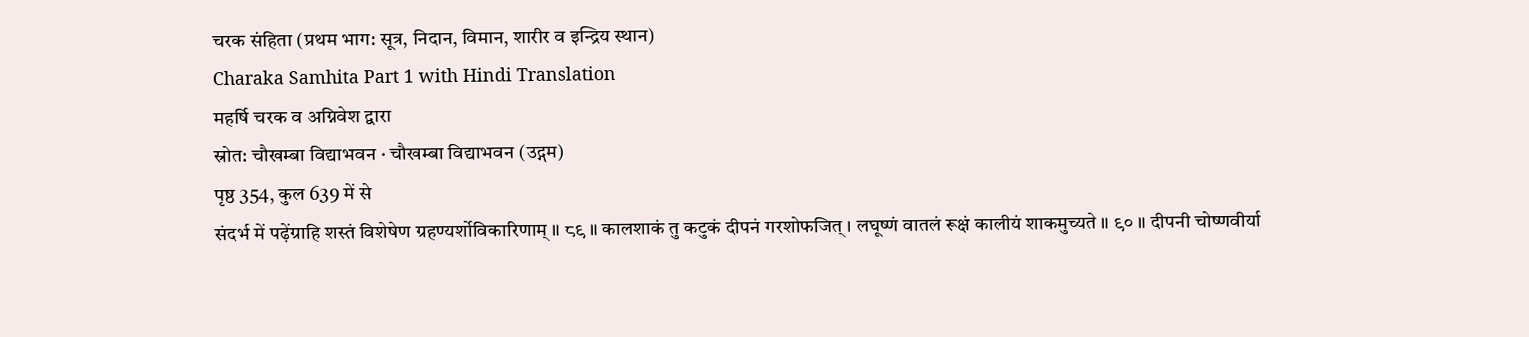चरक संहिता (प्रथम भाग: सूत्र, निदान, विमान, शारीर व इन्द्रिय स्थान)
Charaka Samhita Part 1 with Hindi Translation
महर्षि चरक व अग्निवेश द्वारा
स्रोत: चौखम्बा विद्याभवन · चौखम्बा विद्याभवन (उद्गम)
पृष्ठ 354, कुल 639 में से
संदर्भ में पढ़ेंग्राहि शस्तं विशेषेण ग्रहण्यर्शोविकारिणाम् ॥ ८९ ॥ कालशाकं तु कटुकं दीपनं गरशोफजित् । लघूष्णं वातलं रूक्षं कालीयं शाकमुच्यते ॥ ९० ॥ दीपनी चोष्णवीर्या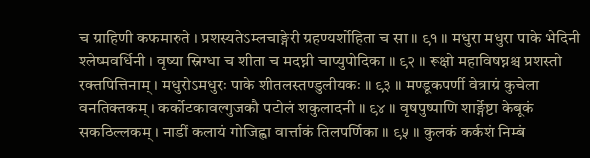च ग्राहिणी कफमारुते । प्रशस्यतेऽम्लचाङ्गेरी ग्रहण्यर्शोहिता च सा ॥ ९१ ॥ मधुरा मधुरा पाके भेदिनी श्लेष्मवर्धिनी । वृष्या स्निग्धा च शीता च मदघ्नी चाप्युपोदिका ॥ ९२ ॥ रूक्षो महाविषघ्नश्च प्रशस्तो रक्तपित्तिनाम् । मधुरोऽमधुरः पाके शीतलस्तण्डुलीयकः ॥ ९३ ॥ मण्डूकपर्णी वेत्राग्रं कुचेला वनतिक्तकम् । कर्कोटकावल्गुजकौ पटोलं शकुलादनी ॥ ९४ ॥ वृषपुष्पाणि शार्ङ्गेष्टा केबूकं सकठिल्लकम् । नाडीं कलायं गोजिह्वा वार्त्ताकं तिलपर्णिका ॥ ९५ ॥ कुलकं कर्कशं निम्बं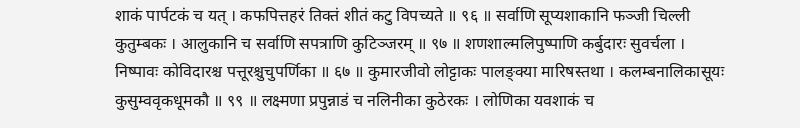शाकं पार्पटकं च यत् । कफपित्तहरं तिक्तं शीतं कटु विपच्यते ॥ ९६ ॥ सर्वाणि सूप्यशाकानि फञ्जी चिल्ली कुतुम्बकः । आलुकानि च सर्वाणि सपत्राणि कुटिञ्जरम् ॥ ९७ ॥ शणशाल्मलिपुष्पाणि कर्बुदारः सुवर्चला । निष्पावः कोविदारश्च पत्तूरश्चुचुपर्णिका ॥ ६७ ॥ कुमारजीवो लोट्टाकः पालङ्क्या मारिषस्तथा । कलम्बनालिकासूयः कुसुम्ववृकधूमकौ ॥ ९९ ॥ लक्ष्मणा प्रपुन्नाडं च नलिनीका कुठेरकः । लोणिका यवशाकं च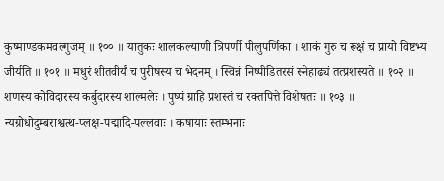कुष्माण्डकमवल्गुजम् ॥ १०० ॥ यातुकः शालकल्याणी त्रिपर्णी पीलुपर्णिका । शाकं गुरु च रूक्षं च प्रायो विष्टभ्य जीर्यति ॥ १०१ ॥ मधुरं शीतवीर्यं च पुरीषस्य च भेदनम् । स्विन्नं निष्पीडितरसं स्नेहाढ्यं तत्प्रशस्यते ॥ १०२ ॥ शणस्य कोविदारस्य कर्बुदारस्य शाल्मलेः । पुष्पं ग्राहि प्रशस्तं च रक्तपित्ते विशेषतः ॥ १०३ ॥ न्यग्रोधोदुम्बराश्वत्थ-प्लक्ष-पद्मादि-पल्लवाः । कषायाः स्तम्भनाः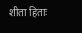शीता हिताः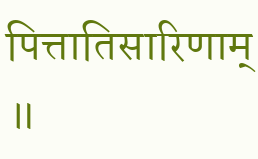पित्तातिसारिणाम् ॥